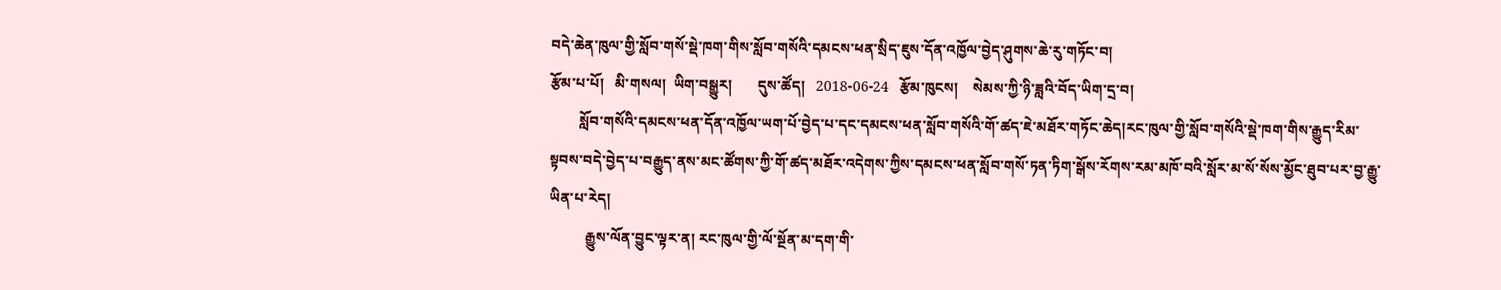བདེ་ཆེན་ཁུལ་གྱི་སློབ་གསོ་སྡེ་ཁག་གིས་སློབ་གསོའི་དམངས་ཕན་སྲིད་ཇུས་དོན་འཁྱོལ་བྱེད་ཤུགས་ཆེ་རུ་གཏོང་བ།
རྩོམ་པ་པོ།   མི་གསལ།  ཡིག་བསྒྱུར།       དུས་ཚོད།   2018-06-24   རྩོམ་ཁུངས།    སེམས་ཀྱི་ཉི་ཟླའི་བོད་ཡིག་དྲ་བ།
        སློབ་གསོའི་དམངས་ཕན་དོན་འཁྱོལ་ཡག་པོ་བྱེད་པ་དང་དམངས་ཕན་སློབ་གསོའི་གོ་ཚད་ཇེ་མཐོར་གཏོང་ཆེད།རང་ཁུལ་གྱི་སློབ་གསོའི་སྡེ་ཁག་གིས་རྒྱུད་རིམ་སྟབས་བདེ་བྱེད་པ་བརྒྱུད་ནས་མང་ཚོགས་ཀྱི་གོ་ཚད་མཐོར་འདེགས་ཀྱིས་དམངས་ཕན་སློབ་གསོ་ཏན་ཏིག་སྒོས་རོགས་རམ་མཁོ་བའི་སློར་མ་སོ་སོས་མྱོང་ཐུབ་པར་བྱ་རྒྱུ་ཡིན་པ་རེད།
          རྒྱུས་ལོན་བྱུང་ལྟར་ན། རང་ཁུལ་གྱི་ལོ་སྔོན་མ་དག་གི་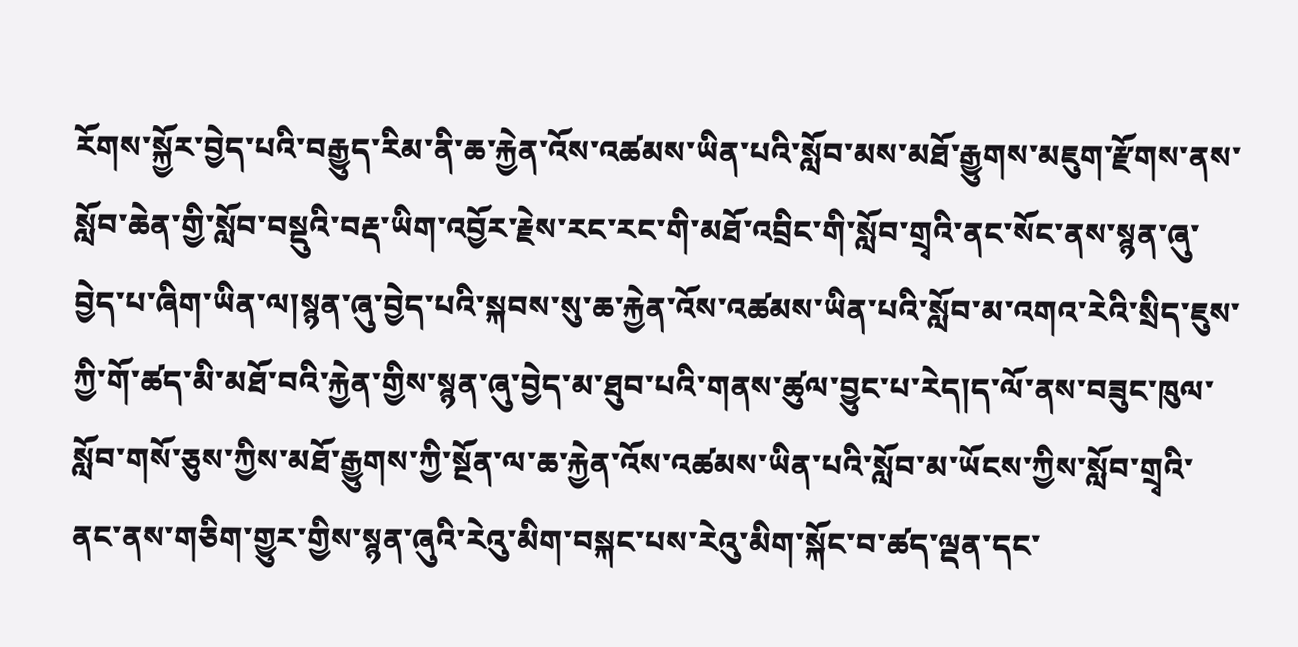རོགས་སྐྱོར་བྱེད་པའི་བརྒྱུད་རིམ་ནི་ཆ་རྐྱེན་འོས་འཚམས་ཡིན་པའི་སློབ་མས་མཐོ་རྒྱུགས་མཇུག་རྫོགས་ནས་སློབ་ཆེན་གྱི་སློབ་བསྡུའི་བརྡ་ཡིག་འབྱོར་རྗེས་རང་རང་གི་མཐོ་འབྲིང་གི་སློབ་གྲྭའི་ནང་སོང་ནས་སྙན་ཞུ་བྱེད་པ་ཞིག་ཡིན་ལ།སྙན་ཞུ་བྱེད་པའི་སྐབས་སུ་ཆ་རྐྱེན་འོས་འཚམས་ཡིན་པའི་སློབ་མ་འགའ་རེའི་སྲིད་ཇུས་ཀྱི་གོ་ཚད་མི་མཐོ་བའི་རྐྱེན་གྱིས་སྙན་ཞུ་བྱེད་མ་ཐུབ་པའི་གནས་ཚུལ་བྱུང་པ་རེད།ད་ལོ་ནས་བཟུང་ཁུལ་སློབ་གསོ་ཅུས་ཀྱིས་མཐོ་རྒྱུགས་ཀྱི་སྔོན་ལ་ཆ་རྐྱེན་འོས་འཚམས་ཡིན་པའི་སློབ་མ་ཡོངས་ཀྱིས་སློབ་གྲྭའི་ནང་ནས་གཅིག་གྱུར་གྱིས་སྙན་ཞུའི་རེའུ་མིག་བསྐང་པས་རེའུ་མིག་སྐོང་བ་ཚད་ལྡན་དང་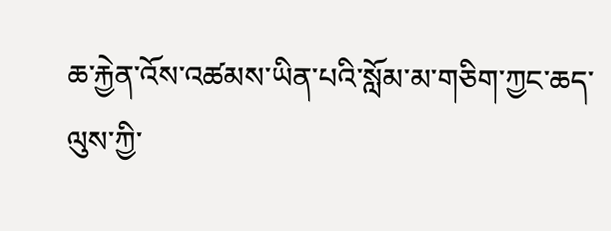ཆ་རྐྱེན་འོས་འཚམས་ཡིན་པའི་སློམ་མ་གཅིག་ཀྱང་ཆད་ལུས་ཀྱི་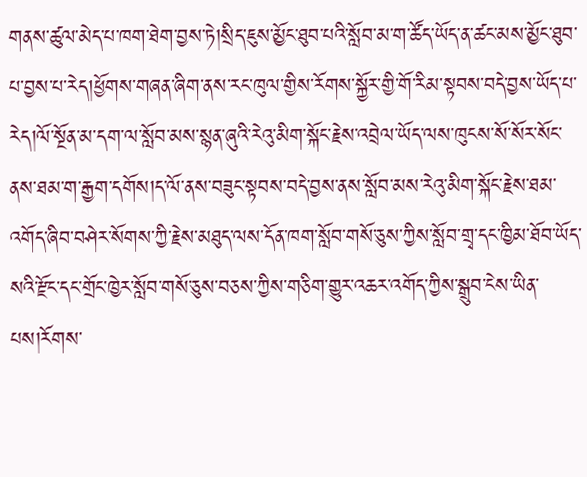གནས་ཚུལ་མེད་པ་ཁག་ཐེག་བྱས་ཏེ།སྲིད་ཇུས་མྱོང་ཐུབ་པའི་སློབ་མ་ག་ཚོད་ཡོད་ན་ཚང་མས་མྱོང་ཐུབ་པ་བྱས་པ་རེད།ཕྱོགས་གཞན་ཞིག་ནས་རང་ཁུལ་གྱིས་རོགས་སྐྱོར་གྱི་གོ་རིམ་སྟབས་བདེ་བྱས་ཡོད་པ་རེད།ལོ་སྔོན་མ་དག་ལ་སློབ་མས་སྙན་ཞུའི་རེའུ་མིག་སྐོང་རྗེས་འབྲེལ་ཡོད་ལས་ཁུངས་སོ་སོར་སོང་ནས་ཐམ་ག་རྒྱག་དགོས།ད་ལོ་ནས་བཟུང་སྟབས་བདེ་བྱས་ནས་སློབ་མས་རེའུ་མིག་སྐོང་རྗེས་ཐམ་འགོད་ཞིབ་བཤེར་སོགས་ཀྱི་རྗེས་མཐུད་ལས་དོན་ཁག་སློབ་གསོ་ཅུས་ཀྱིས་སློབ་གྲྭ་དང་ཁྱིམ་ཐོབ་ཡོད་སའི་རྫོང་དང་གྲོང་ཁྱེར་སློབ་གསོ་ཅུས་བཅས་ཀྱིས་གཅིག་གྱུར་འཆར་འགོད་ཀྱིས་སྒྲུབ་ངེས་ཡིན་པས།རོགས་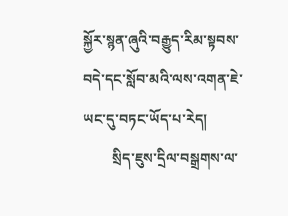སྐྱོར་སྙན་ཞུའི་བརྒྱུད་རིམ་སྟབས་བདེ་དང་སློབ་མའི་ལས་འགན་ཇེ་ཡང་དུ་བཏང་ཡོད་པ་རེད།
        སྲིད་ཇུས་དྲིལ་བསྒྲགས་ལ་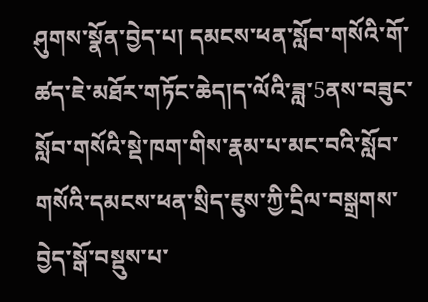ཤུགས་སྣོན་བྱེད་པ། དམངས་ཕན་སློབ་གསོའི་གོ་ཚད་ཇེ་མཐོར་གཏོང་ཆེད།ད་ལོའི་ཟླ་5ནས་བཟུང་སློབ་གསོའི་སྡེ་ཁག་གིས་རྣམ་པ་མང་བའི་སློབ་གསོའི་དམངས་ཕན་སྲིད་ཇུས་ཀྱི་དྲིལ་བསྒྲགས་བྱེད་སྒོ་བསྡུས་པ་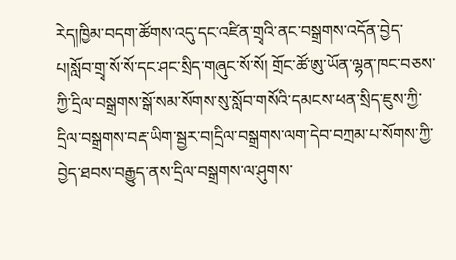རེད།ཁྱིམ་བདག་ཚོགས་འདུ་དང་འཛིན་གྲྭའི་ནང་བསྒྲགས་འདོན་བྱེད་པ།སློབ་གྲྭ་སོ་སོ་དང་ཤང་སྲིད་གཞུང་སོ་སོ། གྲོང་ཚོ་ཨུ་ཡོན་ལྷན་ཁང་བཅས་ཀྱི་དྲིལ་བསྒྲགས་སྒོ་སམ་སོགས་སུ་སློབ་གསོའི་དམངས་ཕན་སྲིད་ཇུས་ཀྱི་དྲིལ་བསྒྲགས་བརྡ་ཡིག་སྦྱར་བ།དྲིལ་བསྒྲགས་ལག་དེབ་བཀྲམ་པ་སོགས་ཀྱི་བྱེད་ཐབས་བརྒྱུད་ནས་དྲིལ་བསྒྲགས་ལ་ཤུགས་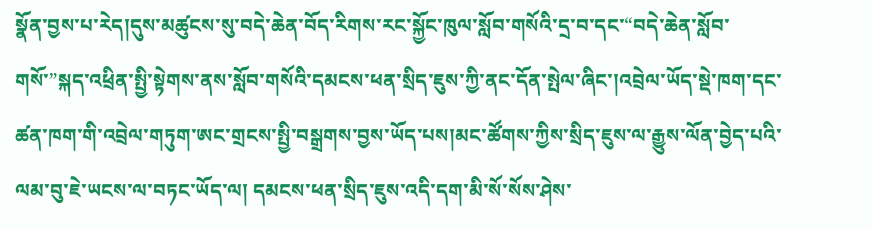སྣོན་བྱས་པ་རེད།དུས་མཚུངས་སུ་བདེ་ཆེན་བོད་རིགས་རང་སྐྱོང་ཁུལ་སློབ་གསོའི་དྲ་བ་དང་“བདེ་ཆེན་སློབ་གསོ་”སྐད་འཕྲིན་སྤྱི་སྟེགས་ནས་སློབ་གསོའི་དམངས་ཕན་སྲིད་ཇུས་ཀྱི་ནང་དོན་སྤེལ་ཞིང་།འབྲེལ་ཡོད་སྡེ་ཁག་དང་ཚན་ཁག་གི་འབྲེལ་གཏུག་ཨང་གྲངས་སྤྱི་བསྒྲགས་བྱས་ཡོད་པས།མང་ཚོགས་ཀྱིས་སྲིད་ཇུས་ལ་རྒྱུས་ལོན་བྱེད་པའི་ལམ་བུ་ཇེ་ཡངས་ལ་བཏང་ཡོད་ལ། དམངས་ཕན་སྲིད་ཇུས་འདི་དག་མི་སོ་སོས་ཤེས་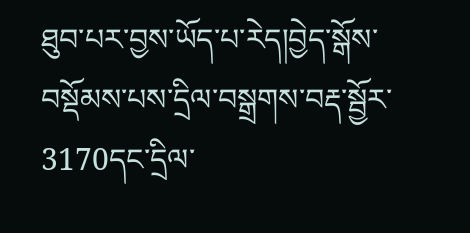ཐུབ་པར་བྱས་ཡོད་པ་རེད།བྱེད་སྒོས་བསྡོམས་པས་དྲིལ་བསྒྲགས་བརྡ་སྦྱོར་3170དང་དྲིལ་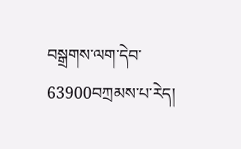བསྒྲགས་ལག་དེབ་63900བཀྲམས་པ་རེད།